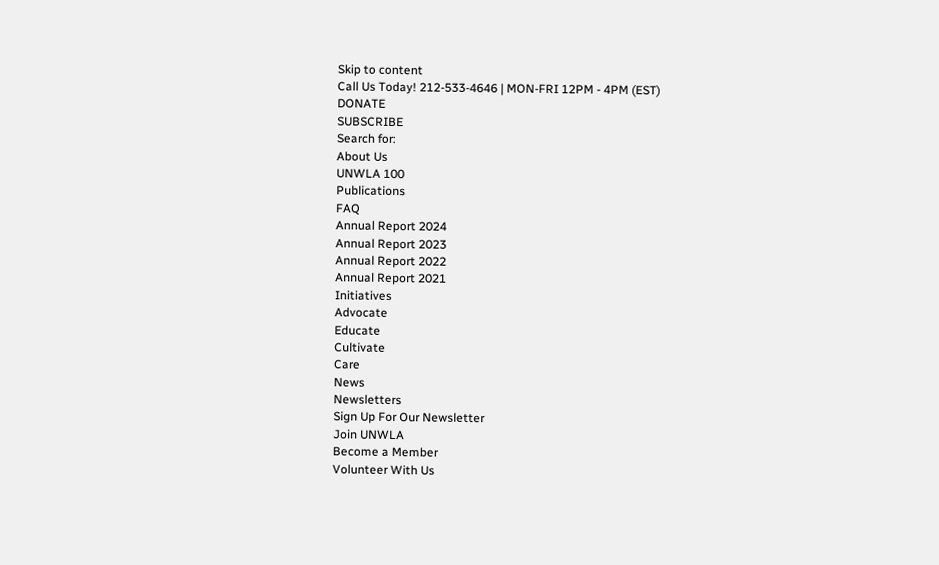Skip to content
Call Us Today! 212-533-4646 | MON-FRI 12PM - 4PM (EST)
DONATE
SUBSCRIBE
Search for:
About Us
UNWLA 100
Publications
FAQ
Annual Report 2024
Annual Report 2023
Annual Report 2022
Annual Report 2021
Initiatives
Advocate
Educate
Cultivate
Care
News
Newsletters
Sign Up For Our Newsletter
Join UNWLA
Become a Member
Volunteer With Us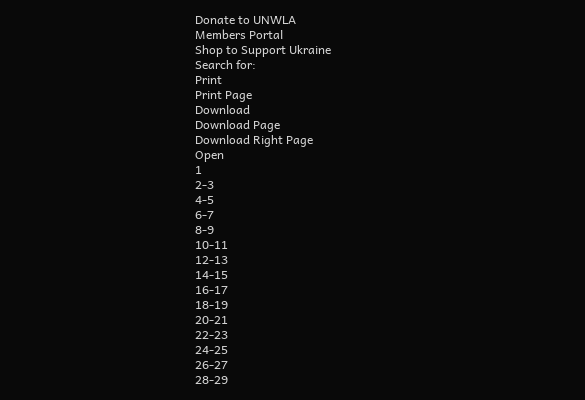Donate to UNWLA
Members Portal
Shop to Support Ukraine
Search for:
Print
Print Page
Download
Download Page
Download Right Page
Open
1
2-3
4-5
6-7
8-9
10-11
12-13
14-15
16-17
18-19
20-21
22-23
24-25
26-27
28-29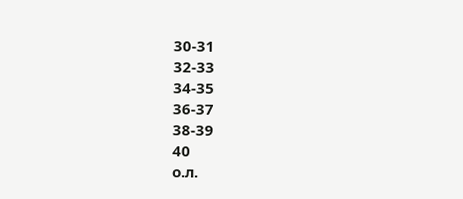30-31
32-33
34-35
36-37
38-39
40
о.л.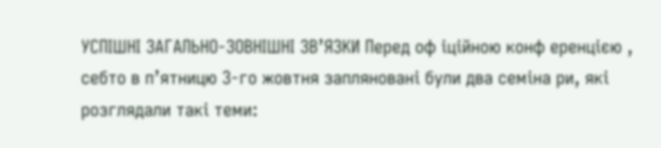УСПІШНІ ЗАГАЛЬНО-ЗОВНІШНІ ЗВ’ЯЗКИ Перед оф іційною конф еренцією , себто в п’ятницю 3-го жовтня запляновані були два семіна ри, які розглядали такі теми: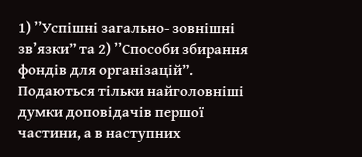1) ’’Успішні загально- зовнішні зв’язки” та 2) ’’Способи збирання фондів для організацій”. Подаються тільки найголовніші думки доповідачів першої частини, а в наступних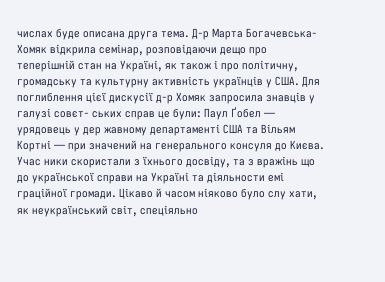числах буде описана друга тема. Д-р Марта Богачевська-Хомяк відкрила семінар, розповідаючи дещо про теперішній стан на Україні, як також і про політичну, громадську та культурну активність українців у США. Для поглиблення цієї дискусії д-р Хомяк запросила знавців у галузі совєт- ських справ це були: Паул Ґобел — урядовець у дер жавному департаменті США та Вільям Кортні — при значений на генерального консуля до Києва. Учас ники скористали з їхнього досвіду, та з вражінь що до української справи на Україні та діяльности емі граційної громади. Цікаво й часом ніяково було слу хати, як неукраїнський світ, спеціяльно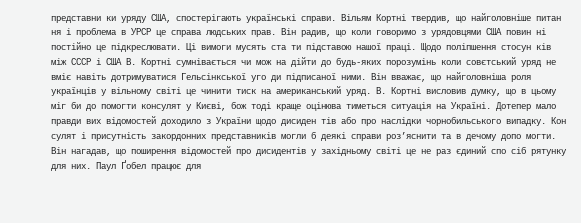представни ки уряду США, спостерігають українські справи. Вільям Кортні твердив, що найголовніше питан ня і проблема в УРСР це справа людських прав. Він радив, що коли говоримо з урядовцями США повин ні постійно це підкреслювати. Ці вимоги мусять ста ти підставою нашої праці. Щодо поліпшення стосун ків між СССР і США В. Кортні сумнівається чи мож на дійти до будь-яких порозумінь коли совєтський уряд не вміє навіть дотримуватися Гельсінкської уго ди підписаної ними. Він вважає, що найголовніша роля українців у вільному світі це чинити тиск на американський уряд. В. Кортні висловив думку, що в цьому міг би до помогти консулят у Києві, бож тоді краще оцінюва тиметься ситуація на Україні. Дотепер мало правди вих відомостей доходило з України щодо дисиден тів або про наслідки чорнобильського випадку. Кон сулят і присутність закордонних представників могли б деякі справи роз’яснити та в дечому допо могти. Він нагадав, що поширення відомостей про дисидентів у західньому світі це не раз єдиний спо сіб рятунку для них. Паул Ґобел працює для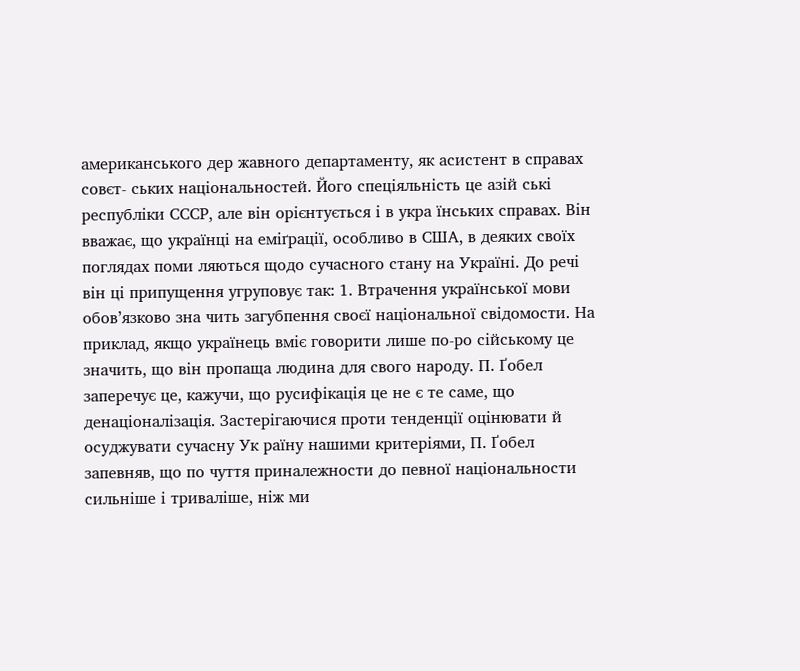американського дер жавного департаменту, як асистент в справах совєт- ських національностей. Його спеціяльність це азій ські республіки СССР, але він орієнтується і в укра їнських справах. Він вважає, що українці на еміґрації, особливо в США, в деяких своїх поглядах поми ляються щодо сучасного стану на Україні. До речі він ці припущення угруповує так: 1. Втрачення української мови обов’язково зна чить загубпення своєї національної свідомости. На приклад, якщо українець вміє говорити лише по-ро сійському це значить, що він пропаща людина для свого народу. П. Ґобел заперечує це, кажучи, що русифікація це не є те саме, що денаціоналізація. Застерігаючися проти тенденції оцінювати й осуджувати сучасну Ук раїну нашими критеріями, П. Ґобел запевняв, що по чуття приналежности до певної національности сильніше і триваліше, ніж ми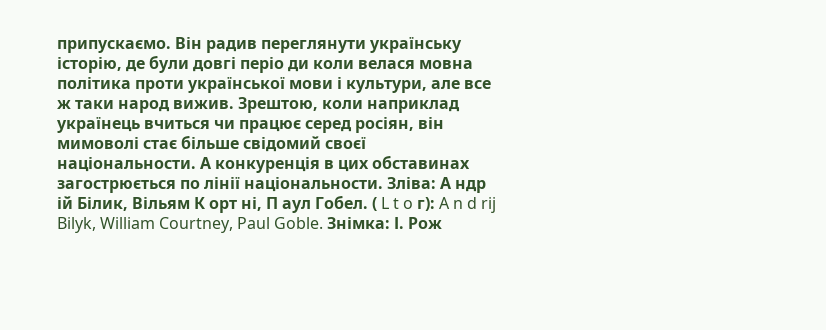припускаємо. Він радив переглянути українську історію, де були довгі періо ди коли велася мовна політика проти української мови і культури, але все ж таки народ вижив. Зрештою, коли наприклад українець вчиться чи працює серед росіян, він мимоволі стає більше свідомий своєї національности. А конкуренція в цих обставинах загострюється по лінії національности. Зліва: А ндр ій Білик, Вільям К орт ні, П аул Гобел. ( L t o г): A n d rij Bilyk, William Courtney, Paul Goble. Знімка: І. Рож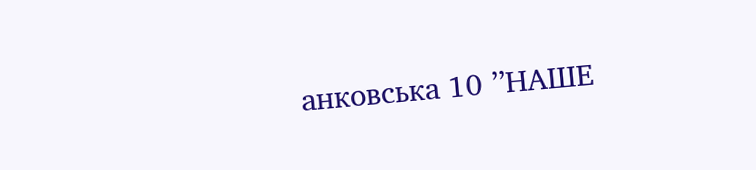анковська 10 ’’НАШЕ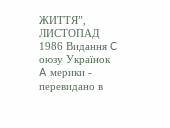ЖИТТЯ”, ЛИСТОПАД 1986 Видання C оюзу Українок A мерики - перевидано в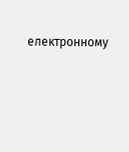електронному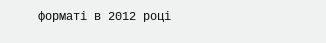форматі в 2012 році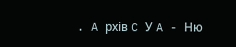. A рхів C У A - Ню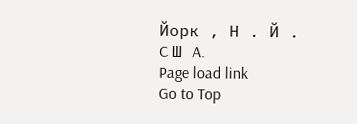Йорк , Н . Й . C Ш A.
Page load link
Go to Top